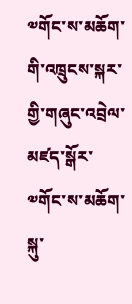༧གོང་ས་མཆོག་གི་འཁྲུངས་སྐར་གྱི་གཞུང་འབྲེལ་མཛད་སྒོར་༧གོང་ས་མཆོག་སྐུ་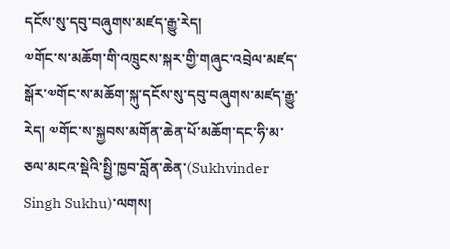དངོས་སུ་དབུ་བཞུགས་མཛད་རྒྱུ་རེད།
༧གོང་ས་མཆོག་གི་འཁྲུངས་སྐར་གྱི་གཞུང་འབྲེལ་མཛད་སྒོར་༧གོང་ས་མཆོག་སྐུ་དངོས་སུ་དབུ་བཞུགས་མཛད་རྒྱུ་རེད། ༧གོང་ས་སྐྱབས་མགོན་ཆེན་པོ་མཆོག་དང་ཧི་མ་ཅལ་མངའ་སྡེའི་སྤྱི་ཁྱབ་བློན་ཆེན་(Sukhvinder Singh Sukhu)་ལགས།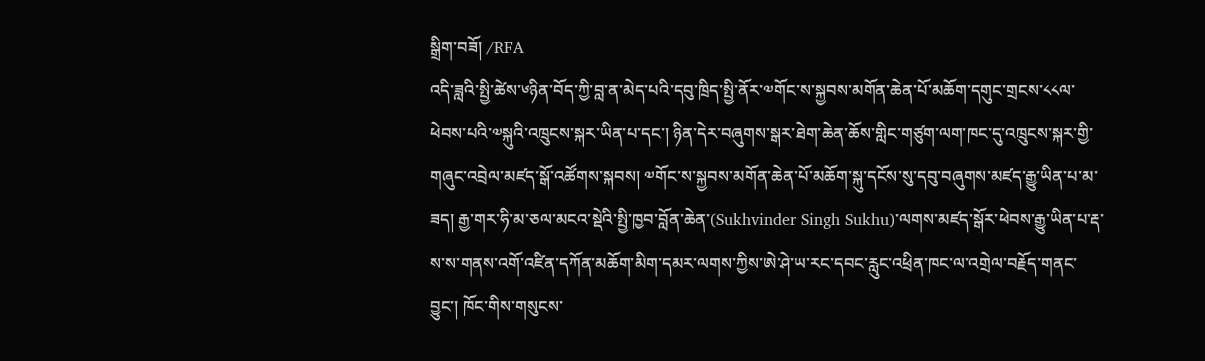སྒྲིག་བཟོ། /RFA
འདི་ཟླའི་སྤྱི་ཚེས་༦ཉིན་བོད་ཀྱི་བླ་ན་མེད་པའི་དབུ་ཁྲིད་སྤྱི་ནོར་༧གོང་ས་སྐྱབས་མགོན་ཆེན་པོ་མཆོག་དགུང་གྲངས་༨༨ལ་ཕེབས་པའི་༧སྐུའི་འཁྲུངས་སྐར་ཡིན་པ་དང་། ཉིན་དེར་བཞུགས་སྒར་ཐེག་ཆེན་ཆོས་གླིང་གཙུག་ལག་ཁང་དུ་འཁྲུངས་སྐར་གྱི་གཞུང་འབྲེལ་མཛད་སྒོ་འཚོགས་སྐབས། ༧གོང་ས་སྐྱབས་མགོན་ཆེན་པོ་མཆོག་སྐུ་དངོས་སུ་དབུ་བཞུགས་མཛད་རྒྱུ་ཡིན་པ་མ་ཟད། རྒྱ་གར་ཧི་མ་ཅལ་མངའ་སྡེའི་སྤྱི་ཁྱབ་བློན་ཆེན་(Sukhvinder Singh Sukhu)་ལགས་མཛད་སྒོར་ཕེབས་རྒྱུ་ཡིན་པ་རྡ་ས་ས་གནས་འགོ་འཛིན་དཀོན་མཆོག་མིག་དམར་ལགས་ཀྱིས་ཨེ་ཤེ་ཡ་རང་དབང་རླུང་འཕྲིན་ཁང་ལ་འགྲེལ་བརྗོད་གནང་བྱུང་། ཁོང་གིས་གསུངས་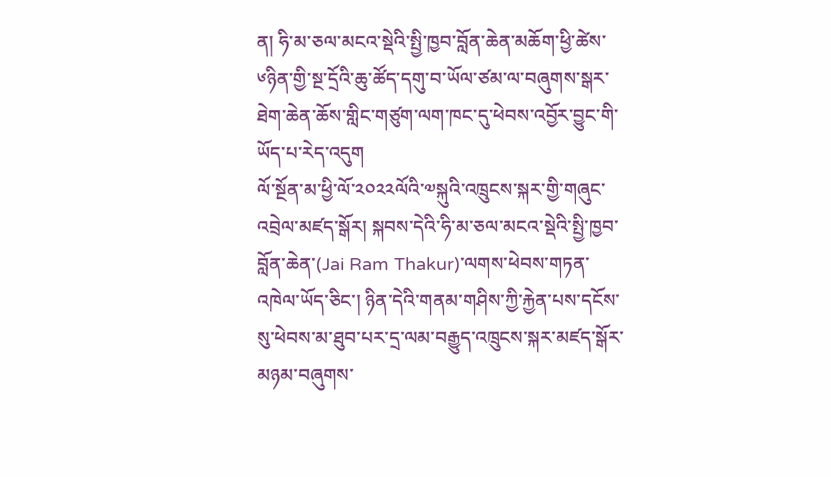ན། ཧི་མ་ཅལ་མངའ་སྡེའི་སྤྱི་ཁྱབ་བློན་ཆེན་མཆོག་ཕྱི་ཚེས་༦ཉིན་གྱི་སྔ་དྲོའི་ཆུ་ཚོད་དགུ་བ་ཡོལ་ཙམ་ལ་བཞུགས་སྒར་ཐེག་ཆེན་ཆོས་གླིང་གཙུག་ལག་ཁང་དུ་ཕེབས་འབྱོར་བྱུང་གི་ཡོད་པ་རེད་འདུག
ལོ་སྔོན་མ་ཕྱི་ལོ་༢༠༢༢ལོའི་༧སྐུའི་འཁྲུངས་སྐར་གྱི་གཞུང་འབྲེལ་མཛད་སྒོར། སྐབས་དེའི་ཧི་མ་ཅལ་མངའ་སྡེའི་སྤྱི་ཁྱབ་བློན་ཆེན་(Jai Ram Thakur)་ལགས་ཕེབས་གཏན་འཁེལ་ཡོད་ཅིང་། ཉིན་དེའི་གནམ་གཤིས་ཀྱི་རྐྱེན་པས་དངོས་སུ་ཕེབས་མ་ཐུབ་པར་དྲ་ལམ་བརྒྱུད་འཁྲུངས་སྐར་མཛད་སྒོར་མཉམ་བཞུགས་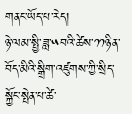གནང་ཡོད་པ་རེད།
ཉེ་ལམ་སྤྱི་ཟླ་༥བའི་ཚེས་༡༡ཉིན་བོད་མིའི་སྒྲིག་འཛུགས་ཀྱི་སྲིད་སྐྱོང་སྤེན་པ་ཚེ་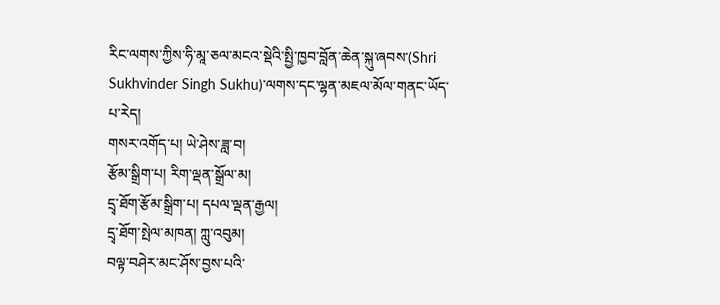རིང་ལགས་ཀྱིས་ཧི་མཱ་ཅལ་མངའ་སྡེའི་སྤྱི་ཁྱབ་བློན་ཆེན་སྐུ་ཞབས་(Shri Sukhvinder Singh Sukhu)་ལགས་དང་ལྷན་མཇལ་མོལ་གནང་ཡོད་པ་རེད།
གསར་འགོད་པ། ཡེ་ཤེས་ཟླ་བ།
རྩོམ་སྒྲིག་པ། རིག་ལྡན་སྒྲོལ་མ།
དྲྭ་ཐོག་རྩོམ་སྒྲིག་པ། དཔལ་ལྡན་རྒྱལ།
དྲྭ་ཐོག་སྤེལ་མཁན། ཀླུ་འབུམ།
བལྟ་བཤེར་མང་ཤོས་བྱས་པའི་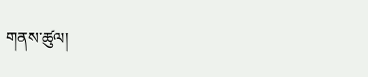གནས་ཚུལ།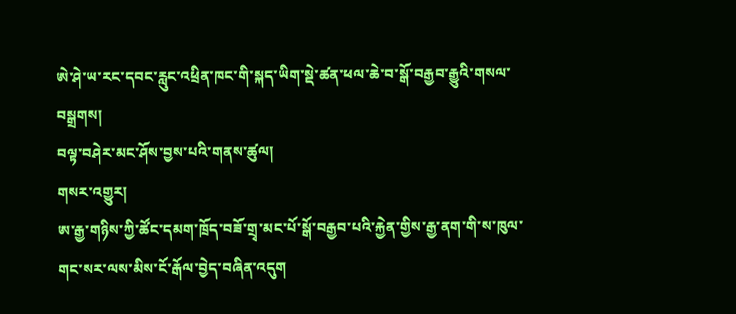ཨེ་ཤེ་ཡ་རང་དབང་རླུང་འཕྲིན་ཁང་གི་སྐད་ཡིག་སྡེ་ཚན་ཕལ་ཆེ་བ་སྒོ་བརྒྱབ་རྒྱུའི་གསལ་བསྒྲགས།
བལྟ་བཤེར་མང་ཤོས་བྱས་པའི་གནས་ཚུལ།
གསར་འགྱུར།
ཨ་རྒྱ་གཉིས་ཀྱི་ཚོང་དམག་ཁྲོད་བཟོ་གྲྭ་མང་པོ་སྒོ་བརྒྱབ་པའི་རྐྱེན་གྱིས་རྒྱ་ནག་གི་ས་ཁུལ་གང་སར་ལས་མིས་ངོ་རྒོལ་བྱེད་བཞིན་འདུག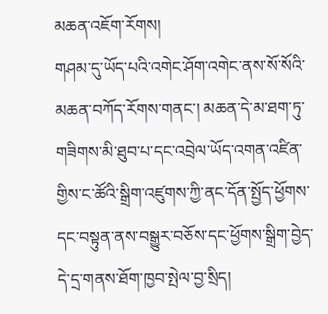མཆན་འཇོག་རོགས།
གཤམ་དུ་ཡོད་པའི་འགེང་ཤོག་འགེང་ནས་སོ་སོའི་མཆན་བཀོད་རོགས་གནང་། མཆན་དེ་མ་ཐག་ཏུ་གཟིགས་མི་ཐུབ་པ་དང་འབྲེལ་ཡོད་འགན་འཛིན་གྱིས་ང་ཚོའི་སྒྲིག་འཛུགས་ཀྱི་ནང་དོན་སྤྱོད་ཕྱོགས་དང་བསྟུན་ནས་བསྒྱུར་བཅོས་དང་ཕྱོགས་སྒྲིག་བྱེད་དེ་དྲ་གནས་ཐོག་ཁྱབ་སྤེལ་བྱ་སྲིད།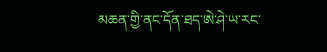མཆན་གྱི་ནང་དོན་ཐད་ཨེ་ཤེ་ཡ་རང་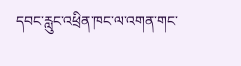དབང་རླུང་འཕྲིན་ཁང་ལ་འགན་གང་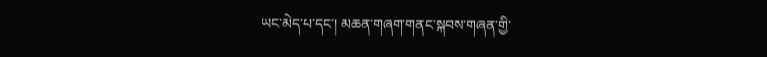ཡང་མེད་པ་དང་། མཆན་གཞག་གནང་སྐབས་གཞན་གྱི་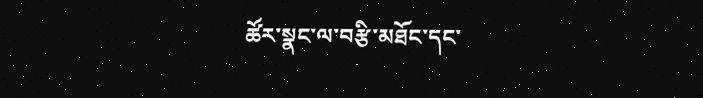ཚོར་སྣང་ལ་བརྩི་མཐོང་དང་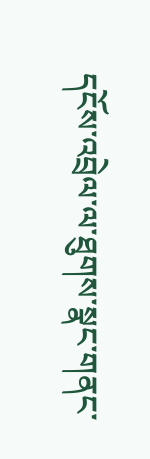དངོས་འབྲེལ་ལ་ཐུགས་སྣང་གནང་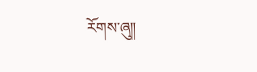རོགས་ཞུ༎